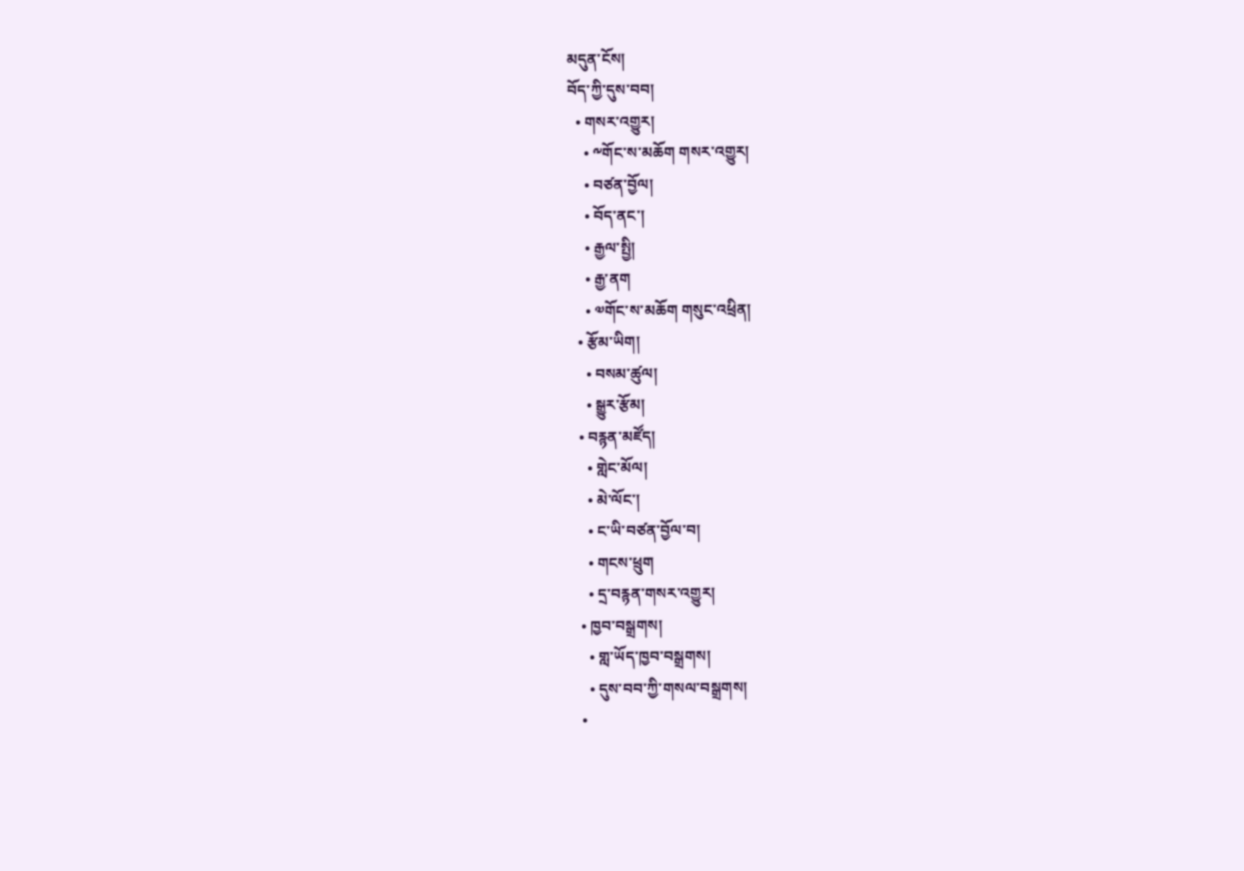མདུན་ངོས།
བོད་ཀྱི་དུས་བབ།
  • གསར་འགྱུར།
    • ༸གོང་ས་མཆོག གསར་འགྱུར།
    • བཙན་བྱོལ།
    • བོད་ནང་།
    • རྒྱལ་སྤྱི།
    • རྒྱ་ནག
    • ༧གོང་ས་མཆོག གསུང་འཕྲིན།
  • རྩོམ་ཡིག།
    • བསམ་ཚུལ།
    • སྒྱུར་རྩོམ།
  • བརྙན་མཛོད།
    • གླེང་མོལ།
    • མེ་ལོང་།
    • ང་ཡི་བཙན་བྱོལ་བ།
    • གངས་ཕྲུག
    • དྲ་བརྙན་གསར་འགྱུར།
  • ཁྱབ་བསྒྲགས།
    • གླ་ཡོད་ཁྱབ་བསྒྲགས།
    • དུས་བབ་ཀྱི་གསལ་བསྒྲགས།
  •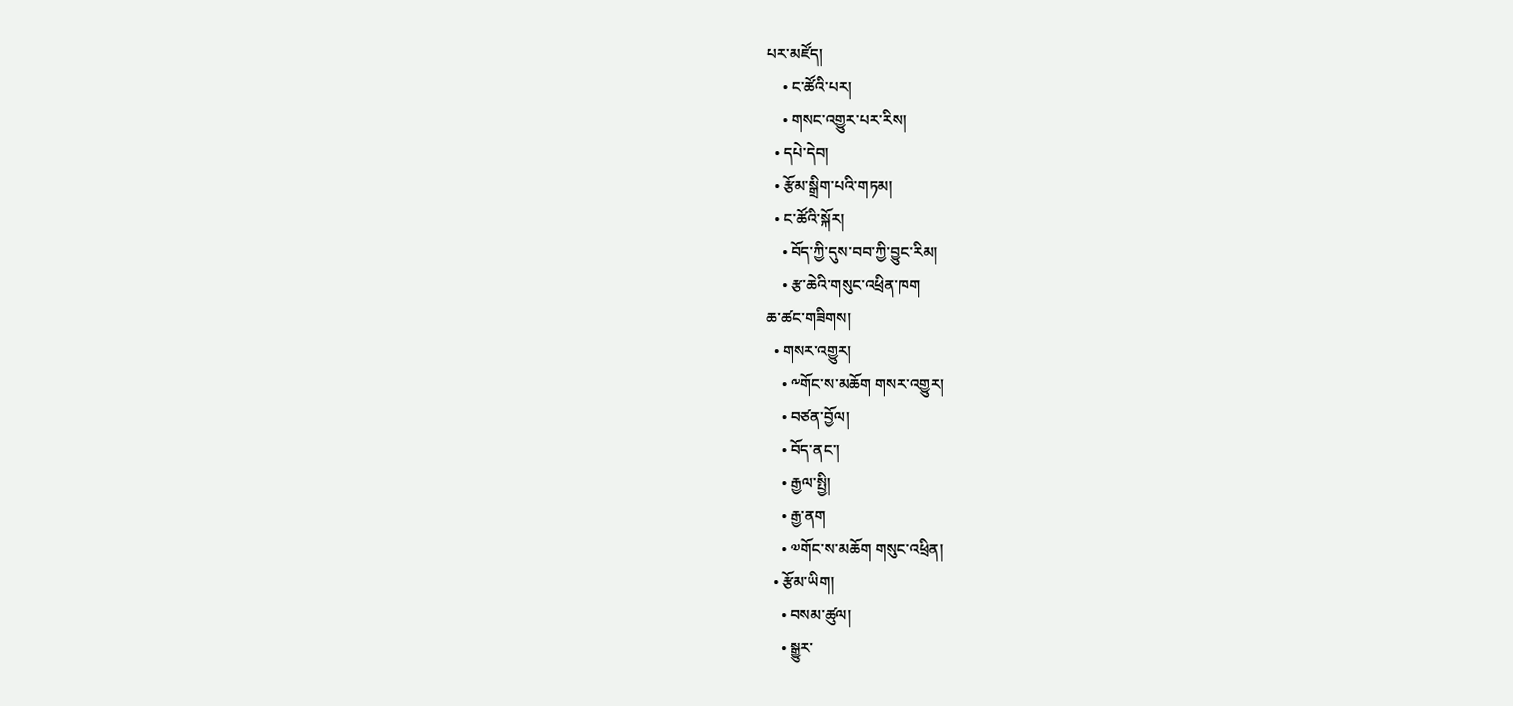པར་མཛོད།
    • ང་ཚོའི་པར།
    • གསང་འགྱུར་པར་རིས།
  • དཔེ་དེབ།
  • རྩོམ་སྒྲིག་པའི་གཏམ།
  • ང་ཚོའི་སྐོར།
    • བོད་ཀྱི་དུས་བབ་ཀྱི་བྱུང་རིམ།
    • རྩ་ཆེའི་གསུང་འཕྲིན་ཁག
ཆ་ཚང་གཟིགས།
  • གསར་འགྱུར།
    • ༸གོང་ས་མཆོག གསར་འགྱུར།
    • བཙན་བྱོལ།
    • བོད་ནང་།
    • རྒྱལ་སྤྱི།
    • རྒྱ་ནག
    • ༧གོང་ས་མཆོག གསུང་འཕྲིན།
  • རྩོམ་ཡིག།
    • བསམ་ཚུལ།
    • སྒྱུར་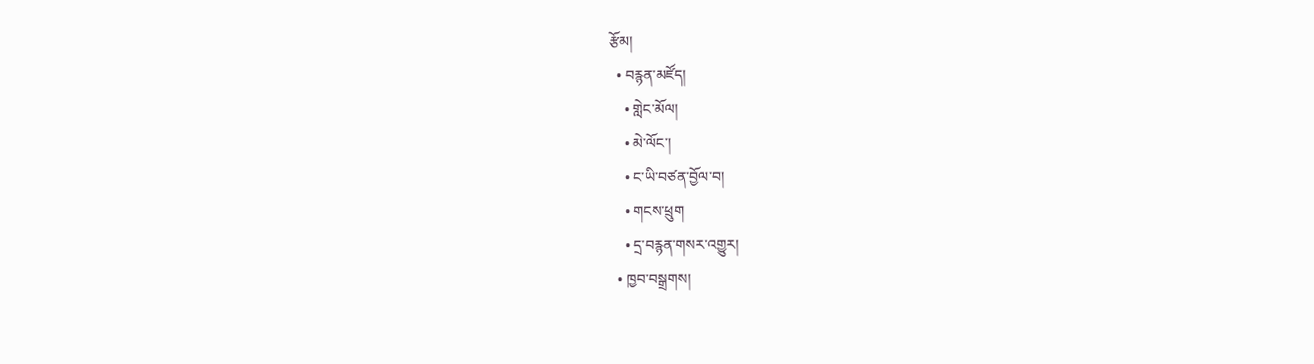རྩོམ།
  • བརྙན་མཛོད།
    • གླེང་མོལ།
    • མེ་ལོང་།
    • ང་ཡི་བཙན་བྱོལ་བ།
    • གངས་ཕྲུག
    • དྲ་བརྙན་གསར་འགྱུར།
  • ཁྱབ་བསྒྲགས།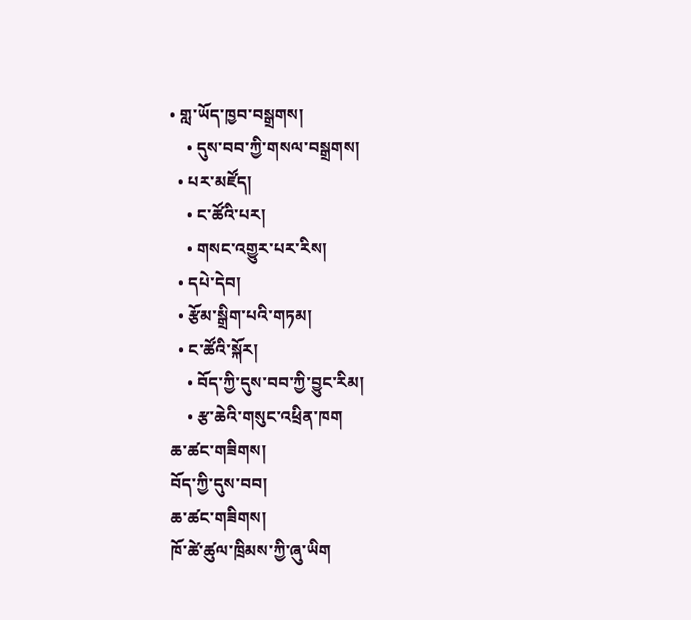• གླ་ཡོད་ཁྱབ་བསྒྲགས།
    • དུས་བབ་ཀྱི་གསལ་བསྒྲགས།
  • པར་མཛོད།
    • ང་ཚོའི་པར།
    • གསང་འགྱུར་པར་རིས།
  • དཔེ་དེབ།
  • རྩོམ་སྒྲིག་པའི་གཏམ།
  • ང་ཚོའི་སྐོར།
    • བོད་ཀྱི་དུས་བབ་ཀྱི་བྱུང་རིམ།
    • རྩ་ཆེའི་གསུང་འཕྲིན་ཁག
ཆ་ཚང་གཟིགས།
བོད་ཀྱི་དུས་བབ།
ཆ་ཚང་གཟིགས།
ཁོ་ཚེ་ཚུལ་ཁྲིམས་ཀྱི་ཞུ་ཡིག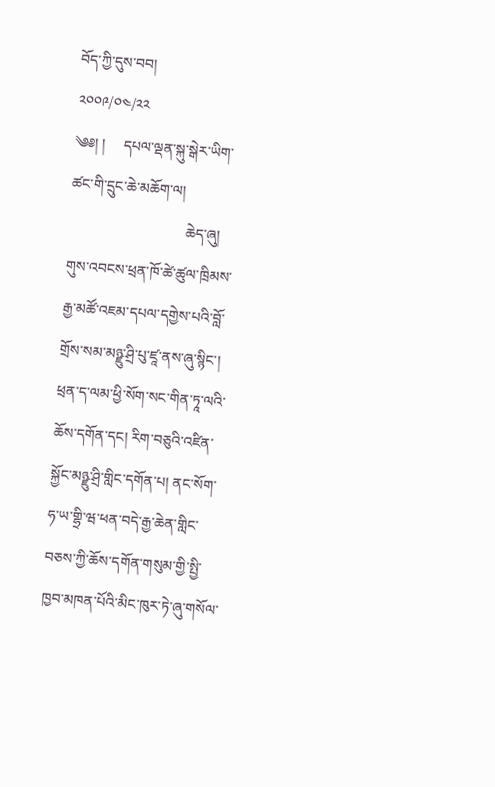བོད་ཀྱི་དུས་བབ།
༢༠༠༩/༠༤/༢༢
༄༅། །     དཔལ་ལྡན་སྐུ་སྒེར་ཡིག་ཚང་གི་དྲུང་ཆེ་མཆོག་ལ།
                                ཆེད་ཞུ།
གུས་འབངས་ཕྲན་ཁོ་ཚེ་ཚུལ་ཁྲིམས་རྒྱ་མཚོ་འཇམ་དཔལ་དགྱེས་པའི་བློ་གྲོས་སམ་མཉྫུ་ཤྲི་པུ་ཛཱ་ནས་ཞུ་སྙིང་། ཕྲན་ད་ལམ་ཕྱི་སོག་སང་གིན་ཏཱ་ལའི་ཆོས་དགོན་དང། རིག་བཅུའི་འཛིན་སྐྱོང་མཉྫུ་ཤྲི་གླིང་དགོན་པ། ནང་སོག་ཧ་ཡ་གྷྲི་ཝ་ཕན་བདེ་རྒྱ་ཆེན་གླིང་བཅས་ཀྱི་ཆོས་དགོན་གསུམ་གྱི་སྤྱི་ཁྱབ་མཁན་པོའི་མིང་ཁུར་ཏེ་ཞུ་གསོལ་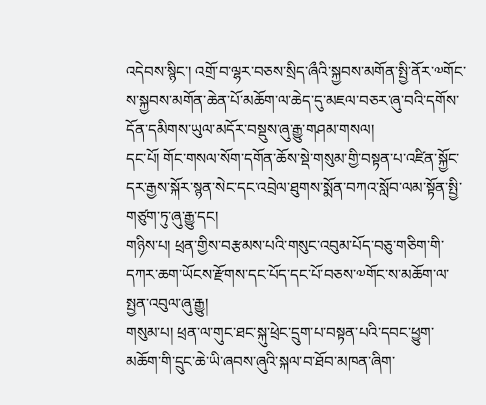འདེབས་སྙིང་། འགྲོ་བ་ལྷར་བཅས་སྲིད་ཞྀའི་སྐྱབས་མགོན་སྤྱི་ནོར་༧གོང་ས་སྐྱབས་མགོན་ཆེན་པོ་མཆོག་ལ་ཆེད་དུ་མཇལ་བཅར་ཞུ་བའི་དགོས་དོན་དམིགས་ཡུལ་མདོར་བསྡུས་ཞུ་རྒྱུ་གཤམ་གསལ།
དང་པོ། གོང་གསལ་སོག་དགོན་ཆོས་སྡེ་གསུམ་གྱི་བསྟན་པ་འཛིན་སྐྱོང་དར་རྒྱས་སྐོར་སྙན་སེང་དང་འབྲེལ་ཐུགས་སྨོན་བཀའ་སློབ་ལམ་སྟོན་སྤྱི་གཙུག་ཏུ་ཞུ་རྒྱུ་དང།
གཉིས་པ། ཕྲན་གྱིས་བརྩམས་པའི་གསུང་འབུམ་པོད་བཅུ་གཅིག་གི་དཀར་ཆག་ཡོངས་རྫོགས་དང་པོད་དང་པོ་བཅས་༧གོང་ས་མཆོག་ལ་སྤྱན་འབུལ་ཞུ་རྒྱུ།
གསུམ་པ། ཕྲན་ལ་གུང་ཐང་སྐུ་ཕྲེང་དྲུག་པ་བསྟན་པའི་དབང་ཕྱུག་མཆོག་གི་དྲུང་ཆེ་ཡི་ཞབས་ཞུའི་སྐལ་བ་ཐོབ་མཁན་ཞིག་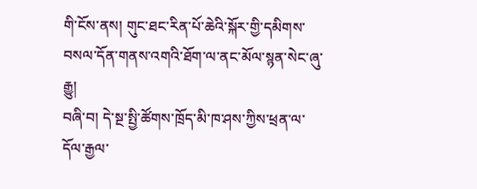གི་ངོས་ནས། གུང་ཐང་རིན་པོ་ཆེའི་སྐོར་གྱི་དམིགས་བསལ་དོན་གནས་འགའི་ཐོག་ལ་ནང་མོལ་སྙན་སེང་ཞུ་རྒྱུ།
བཞི་བ། དེ་སྔ་སྤྱི་ཚོགས་ཁྲོད་མི་ཁ་ཤས་ཀྱིས་ཕྲན་ལ་དོལ་རྒྱལ་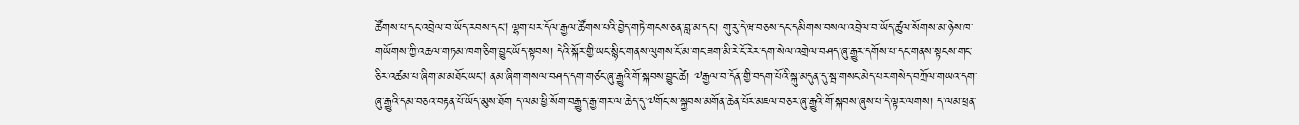ཚོགས་པ་དང་འབྲེལ་བ་ཡོད་རབས་དང། ལྷག་པར་དོལ་རྒྱལ་ཚོགས་པའི་བྱེད་གཏེ་གངས་ཅན་བླ་མ་དང་། གུ་རུ་དེ་ཝ་བཅས་དང་དམིགས་བསལ་འབྲེལ་བ་ཡོད་ཚུལ་སོགས་མ་ཉེས་ཁ་གཡོགས་ཀྱི་འཆལ་གཏམ་ཁག་ཅིག་བྱུང་ཡོད་སྟབས། དེའི་སྐོར་གྱི་ཡང་སྙིང་གནས་ལུགས་ངོ་མ་གང་ཟག་མི་རེ་ངོ་རེར་དག་སེལ་འགྲེལ་བཤད་ཞུ་རྒྱུར་དགོས་པ་དང་གནས་སྟངས་གང་ཅིར་འཚམ་པ་ཞིག་མ་མཐོང་ཡང། ནམ་ཞིག་གསལ་བཤད་དག་གཙང་ཞུ་རྒྱུའི་གོ་སྐབས་བྱུང་ཚེ། ༧རྒྱལ་བ་དོན་གྱི་བདག་པོའི་སྐུ་མདུན་དུ་སྦ་གསང་མེད་པར་གསེད་བཀྲོལ་གཡའ་དག་ཞུ་རྒྱུའི་དམ་བཅའ་བརྟན་པོ་ཡོད་མུས་ཐོག ད་ལམ་ཕྱི་སོག་བརྒྱུད་རྒྱ་གར་ལ་ཆེད་དུ་༧གོང་ས་སྐྱབས་མགོན་ཆེན་པོར་མཇལ་བཅར་ཞུ་རྒྱུའི་གོ་སྐབས་ཞུས་པ་དེ་ལྟར་ལགས། ད་ལམ་ཕྲན་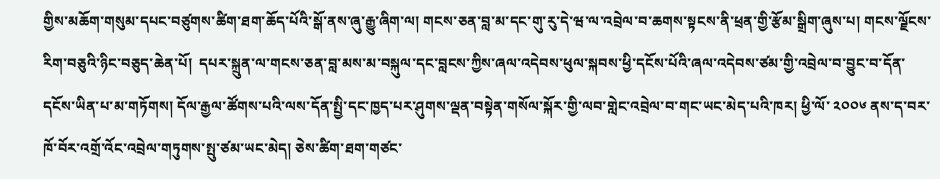གྱིས་མཆོག་གསུམ་དཔང་བཙུགས་ཚིག་ཐག་ཆོད་པོའི་སྒོ་ནས་ཞུ་རྒྱུ་ཞིག་ལ། གངས་ཅན་བླ་མ་དང་གུ་རུ་དེ་ཝ་ལ་འབྲེལ་བ་ཆགས་སྟངས་ནི་ཕྲན་གྱི་རྩོམ་སྒྲིག་ཞུས་པ། གངས་ལྗོངས་རིག་བཅུའི་ཉིང་བཅུད་ཆེན་པོ།  དཔར་སྐྲུན་ལ་གངས་ཅན་བླ་མས་མ་བསྐུལ་དང་བླངས་ཀྱིས་ཞལ་འདེབས་ཕུལ་སྐབས་ཕྱི་དངོས་པོའི་ཞལ་འདེབས་ཙམ་གྱི་འབྲེལ་བ་བྱུང་བ་དོན་དངོས་ཡིན་པ་མ་གཏོགས། དོལ་རྒྱལ་ཚོགས་པའི་ལས་དོན་སྤྱི་དང་ཁྱད་པར་ཤུགས་ལྡན་བསྟེན་གསོལ་སྐོར་གྱི་ལབ་གླེང་འབྲེལ་བ་གང་ཡང་མེད་པའི་ཁར། ཕྱི་ལོ་ ༢༠༠༦ ནས་ད་བར་ཁོ་བོར་འགྲོ་འོང་འབྲེལ་གཏུགས་སྤུ་ཙམ་ཡང་མེད། ཅེས་ཚིག་ཐག་གཙང་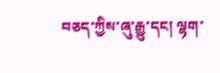བཅད་ཀྱིས་ཞུ་རྒྱུ་དང། ལྷག་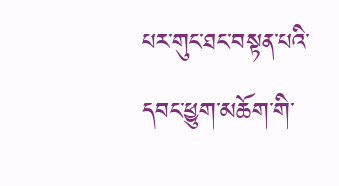པར་གུང་ཐང་བསྟན་པའི་དབང་ཕྱུག་མཆོག་གི་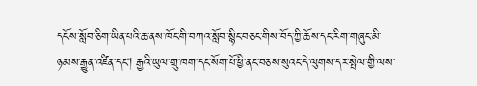དངོས་སློབ་ཅིག་ཡིན་པའི་ཆ་ནས་ཁོང་གི་བཀའ་སློབ་སྙིང་བཅང་གིས་བོད་ཀྱི་ཆོས་དང་རིག་གཞུང་མི་ཉམས་རྒྱུན་འཛིན་དང། རྒྱའི་ཡུལ་གྲུ་ཁག་དང་སོག་པོ་ཕྱི་ནང་བཅས་སུའང་དེ་ལུགས་དར་སྤེལ་གྱི་ལས་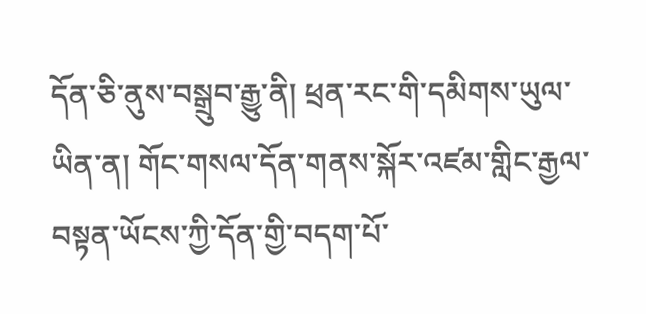དོན་ཅི་ནུས་བསྒྲུབ་རྒྱུ་ནི། ཕྲན་རང་གི་དམིགས་ཡུལ་ཡིན་ན། གོང་གསལ་དོན་གནས་སྐོར་འཛམ་གླིང་རྒྱལ་བསྟན་ཡོངས་ཀྱི་དོན་གྱི་བདག་པོ་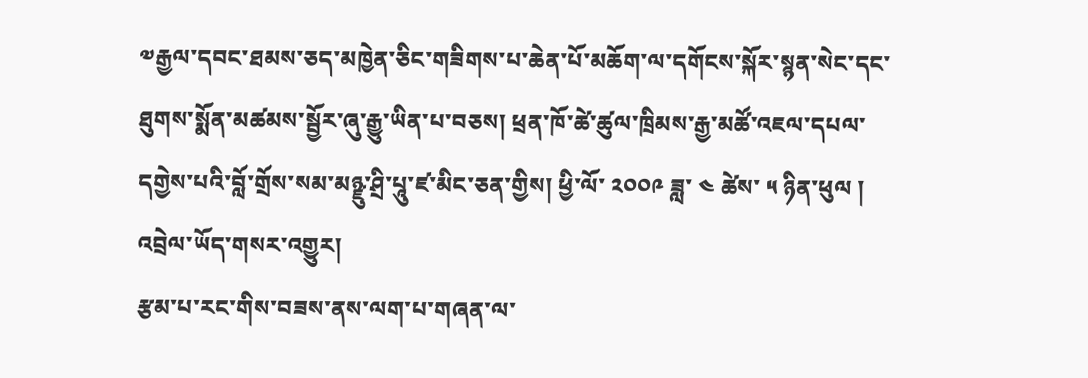༧རྒྱལ་དབང་ཐམས་ཅད་མཁྱེན་ཅིང་གཟིགས་པ་ཆེན་པོ་མཆོག་ལ་དགོངས་སྐོར་སྙན་སེང་དང་ཐུགས་སྨོན་མཚམས་སྦྱོར་ཞུ་རྒྱུ་ཡིན་པ་བཅས། ཕྲན་ཁོ་ཚེ་ཚུལ་ཁྲིམས་རྒྱ་མཚོ་འཇལ་དཔལ་དགྱེས་པའི་བློ་གྲོས་སམ་མཉྫུ་ཤྲི་པཱུ་ཛ་མིང་ཅན་གྱིས། ཕྱི་ལོ་ ༢༠༠༩ ཟླ་ ༤ ཚེས་ ༥ ཉིན་ཕུལ །
འབྲེལ་ཡོད་གསར་འགྱུར།
རྩམ་པ་རང་གིས་བཟས་ནས་ལག་པ་གཞན་ལ་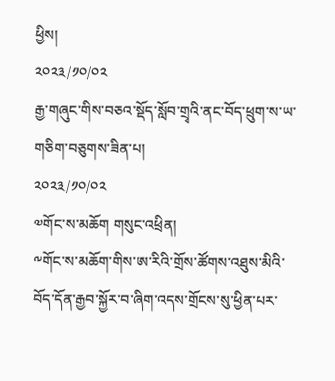ཕྱིས།
༢༠༢༣/༡༠/༠༢
རྒྱ་གཞུང་གིས་བཅའ་སྡོད་སློབ་གྲྭའི་ནང་བོད་ཕྲུག་ས་ཡ་གཅིག་བཅུགས་ཟིན་པ།
༢༠༢༣/༡༠/༠༢
༧གོང་ས་མཆོག གསུང་འཕྲིན།
༸གོང་ས་མཆོག་གིས་ཨ་རིའི་གྲོས་ཚོགས་འཐུས་མིའི་བོད་དོན་རྒྱབ་སྐྱོར་བ་ཞིག་འདས་གྲོངས་སུ་ཕྱིན་པར་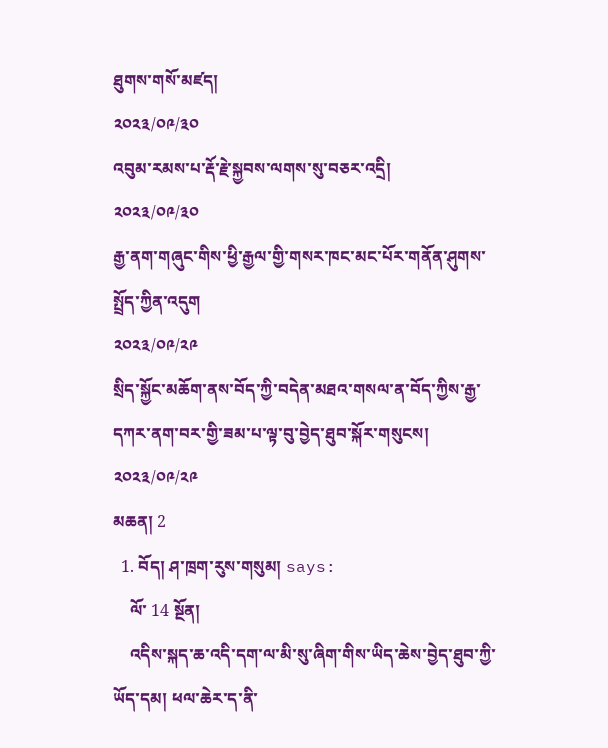ཐུགས་གསོ་མཛད།
༢༠༢༣/༠༩/༣༠
འབུམ་རམས་པ་རྡོ་རྗེ་སྐྱབས་ལགས་སུ་བཅར་འདྲི།
༢༠༢༣/༠༩/༣༠
རྒྱ་ནག་གཞུང་གིས་ཕྱི་རྒྱལ་གྱི་གསར་ཁང་མང་པོར་གནོན་ཤུགས་སྤྲོད་ཀྱིན་འདུག
༢༠༢༣/༠༩/༢༩
སྲིད་སྐྱོང་མཆོག་ནས་བོད་ཀྱི་བདེན་མཐའ་གསལ་ན་བོད་ཀྱིས་རྒྱ་དཀར་ནག་བར་གྱི་ཟམ་པ་ལྟ་བུ་བྱེད་ཐུབ་སྐོར་གསུངས།
༢༠༢༣/༠༩/༢༩
མཆན། 2
  1. བོད། ཤ་ཁྲག་རུས་གསུམ། says:
    ལོ་ 14 སྔོན།
    འདིས་སྐད་ཆ་འདི་དག་ལ་མི་སུ་ཞིག་གིས་ཡིད་ཆེས་བྱེད་ཐུབ་ཀྱི་ཡོད་དམ། ཕལ་ཆེར་ད་ནི་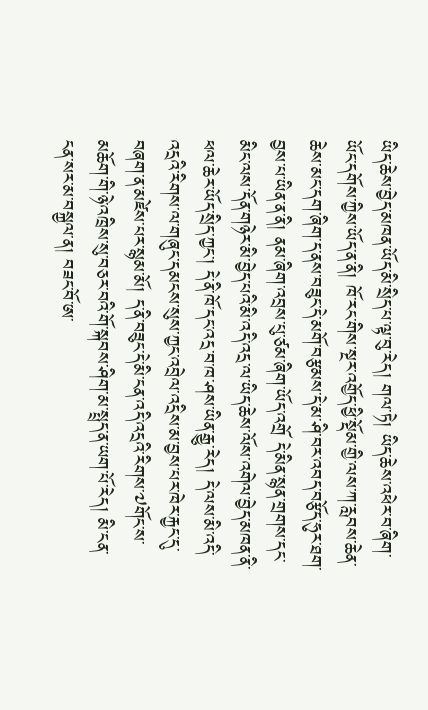ཡིད་ཆེས་བྱེད་མཁན་ཡོད་མི་སྲིད་པ་ལྟ་བུ་རེད། གལ་ཏེ། ཡིད་ཆེས་འཕེར་བ་ཞིག་ཡོང་དགོས་ཀྱིས་ཡོད་ན་ནི། ཁོ་རང་གིས་སྔར་འགྱོད་ཕྱི་སྡོམ་གྱི་ལས་ཀ་རླབས་ཆེན་ཆེས་མང་དག་ཞིག་ད་ནས་བཟུང་དེ་མགོ་བརྩམས་དེ་མ་ཤི་བར་འབད་བརྩོད་ཧུར་ཐག་བྱས་པ་ཡིན་ན་ནི། ནམ་ཞིག་འབྲས་པུ་ཙམ་ཞིག་ཡོད་འགྲོ དེ་མིན་སྙན་གྲགས་དང་མིང་ལས་དོན་གཉེར་མི་བྱེད་པའི་མི་འདི་འདྲ་ལ་ཡིད་ཆེས་ལོས་འགེལ་བྱེད་མཁན་ནི་ཕལ་ཆེར་ཡོད་སྲིད་ཀྱང་། དེ་ནི་ཁོ་དང་འདྲ་བ་ཁ་ཤས་ཡིན་རྒྱུ་རེད། དེ་ལས་མི་འདི་འདྲའི་རིགས་ལ་གཞུང་དམངས་སུས་ཀྱང་འབྲེལ་འདྲིས་མ་བྱས་པར་ཁེར་རྐྱང་དུ་བཞག་ན་མཛེས་པར་སྙམ་མོ། ད་ནི་བཟུང་དེ་མི་ངན་འདི་འདྲའི་རིགས་༧གོང་ས་མཆོག་གི་ཉེ་འཁྲིས་སུ་བཅར་བའི་གོ་སྐབས་ཤིག་མ་སྤྲད་ན་ཡག་པོ་རེད། མི་ངན་ངན་སར་མ་བསྐྱལ་ན། བཟང་བོ་ཨ་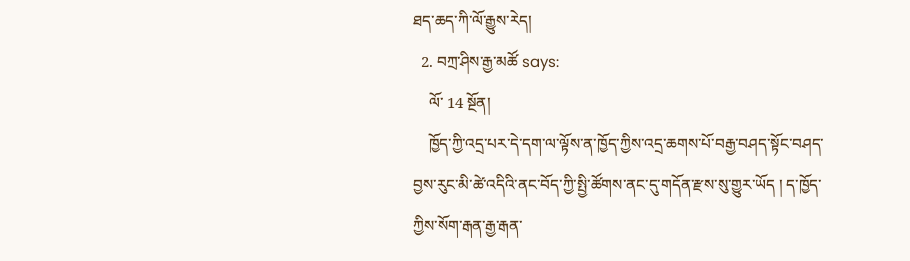ཐད་ཆད་ཀི་ལོ་རྒྱུས་རེད།
  2. བཀྲ་ཤིས་རྒྱ་མཚོ says:
    ལོ་ 14 སྔོན།
    ཁྱོད་ཀྱི་འདྲ་པར་དེ་དག་ལ་ལྟོས་ན་ཁྱོད་ཀྱིས་འདྲ་ཆགས་པོ་བརྒྱ་བཤད་སྟོང་བཤད་བྱས་རུང་མི་ཚེ་འདིའི་ནང་བོད་ཀྱི་སྤྱི་ཚོགས་ནང་དུ་གདོན་རྫས་སུ་གྱུར་ཡོད ། ད་ཁྱོད་ཀྱིས་སོག་རྒན་རྒྱ་རྒན་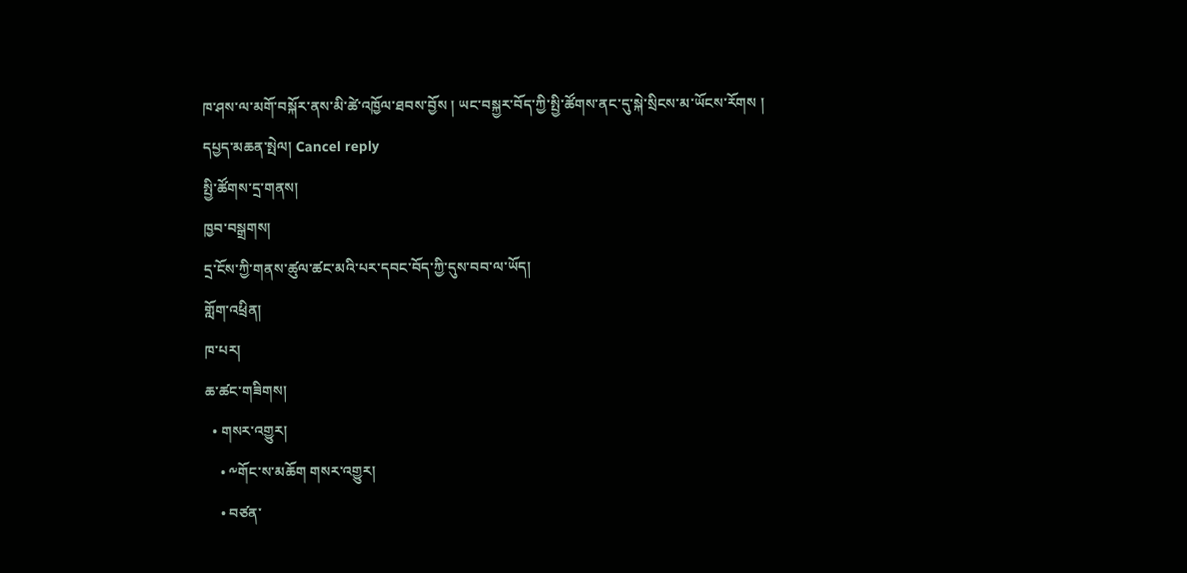ཁ་ཤས་ལ་མགོ་བསྐོར་ནས་མི་ཚེ་འཁྱོལ་ཐབས་བྱོས ། ཡང་བསྐྱར་བོད་ཀྱི་སྤྱི་ཚོགས་ནང་དུ་སྐེ་སྲིངས་མ་ཡོངས་རོགས །
དཔྱད་མཆན་སྤེལ། Cancel reply
སྤྱི་ཚོགས་དྲ་གནས།
ཁྱབ་བསྒྲགས།
དྲ་ངོས་ཀྱི་གནས་ཚུལ་ཚང་མའི་པར་དབང་བོད་ཀྱི་དུས་བབ་ལ་ཡོད།
གློག་འཕྲིན།
ཁ་པར།
ཆ་ཚང་གཟིགས།
  • གསར་འགྱུར།
    • ༸གོང་ས་མཆོག གསར་འགྱུར།
    • བཙན་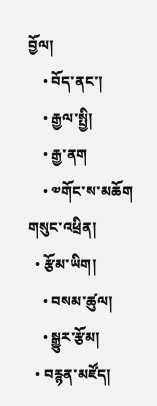བྱོལ།
    • བོད་ནང་།
    • རྒྱལ་སྤྱི།
    • རྒྱ་ནག
    • ༧གོང་ས་མཆོག གསུང་འཕྲིན།
  • རྩོམ་ཡིག།
    • བསམ་ཚུལ།
    • སྒྱུར་རྩོམ།
  • བརྙན་མཛོད།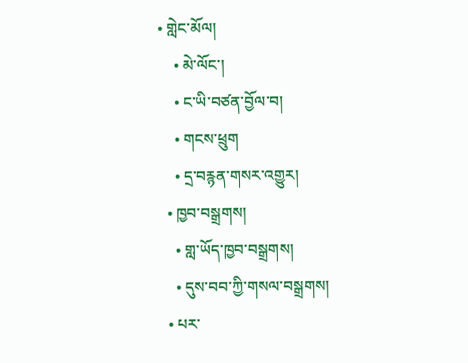• གླེང་མོལ།
    • མེ་ལོང་།
    • ང་ཡི་བཙན་བྱོལ་བ།
    • གངས་ཕྲུག
    • དྲ་བརྙན་གསར་འགྱུར།
  • ཁྱབ་བསྒྲགས།
    • གླ་ཡོད་ཁྱབ་བསྒྲགས།
    • དུས་བབ་ཀྱི་གསལ་བསྒྲགས།
  • པར་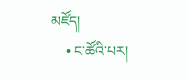མཛོད།
    • ང་ཚོའི་པར།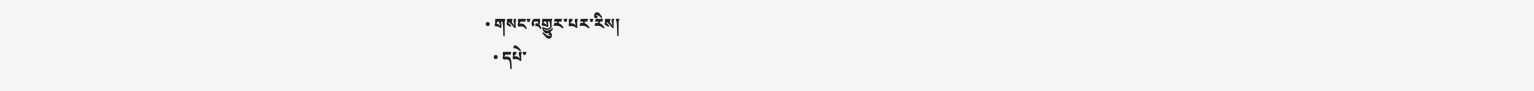• གསང་འགྱུར་པར་རིས།
  • དཔེ་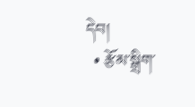དེབ།
  • རྩོམ་སྒྲིག་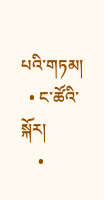པའི་གཏམ།
  • ང་ཚོའི་སྐོར།
    •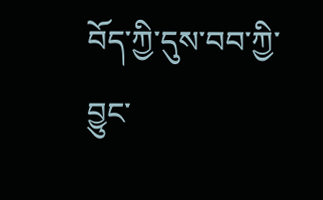བོད་ཀྱི་དུས་བབ་ཀྱི་བྱུང་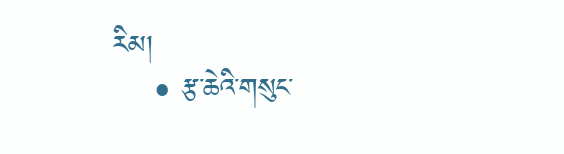རིམ།
    • རྩ་ཆེའི་གསུང་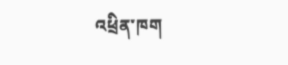འཕྲིན་ཁག